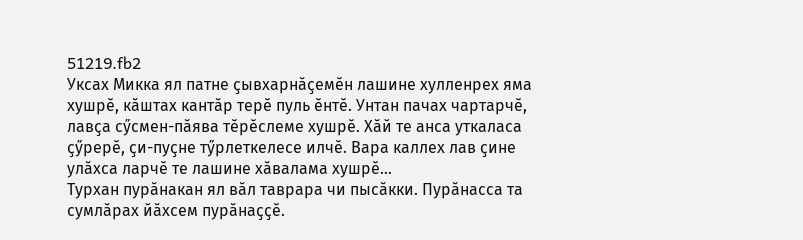51219.fb2
Уксах Микка ял патне ҫывхарнӑҫемӗн лашине хулленрех яма хушрӗ, кӑштах кантӑр терӗ пуль ӗнтӗ. Унтан пачах чартарчӗ, лавҫа сӳсмен-пӑява тӗрӗслеме хушрӗ. Хӑй те анса уткаласа ҫӳрерӗ, ҫи-пуҫне тӳрлеткелесе илчӗ. Вара каллех лав ҫине улӑхса ларчӗ те лашине хӑвалама хушрӗ…
Турхан пурӑнакан ял вӑл таврара чи пысӑкки. Пурӑнасса та сумлӑрах йӑхсем пурӑнаҫҫӗ.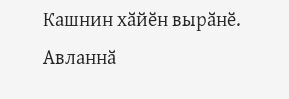Кашнин хӑйӗн вырӑнӗ. Авланнӑ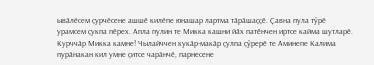ывӑлӗсем ҫурчӗсене ашшӗ килӗпе юнашар лартма тӑрӑшаҫҫӗ. Ҫавна пула тӳрӗ урамсем ҫукпа пӗрех. Апла пулин те Микка кашни йӑх патӗнчен иртсе кайма шутларӗ. Курччӑр Микка камне! Чылайччен кукӑр-макӑр ҫулпа ҫӳрерӗ те Аминепе Калима пурӑнакан кил умне ҫитсе чарӑнчӗ, парнесене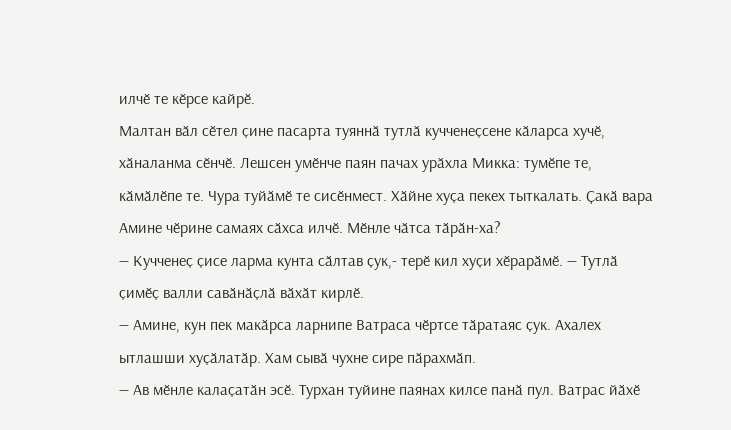илчӗ те кӗрсе кайрӗ.
Малтан вӑл сӗтел ҫине пасарта туяннӑ тутлӑ кучченеҫсене кӑларса хучӗ, хӑналанма сӗнчӗ. Лешсен умӗнче паян пачах урӑхла Микка: тумӗпе те, кӑмӑлӗпе те. Чура туйӑмӗ те сисӗнмест. Хӑйне хуҫа пекех тыткалать. Ҫакӑ вара Амине чӗрине самаях сӑхса илчӗ. Мӗнле чӑтса тӑрӑн-ха?
— Кучченеҫ ҫисе ларма кунта сӑлтав ҫук,- терӗ кил хуҫи хӗрарӑмӗ. — Тутлӑ ҫимӗҫ валли савӑнӑҫлӑ вӑхӑт кирлӗ.
— Амине, кун пек макӑрса ларнипе Ватраса чӗртсе тӑратаяс ҫук. Ахалех ытлашши хуҫӑлатӑр. Хам сывӑ чухне сире пӑрахмӑп.
— Ав мӗнле калаҫатӑн эсӗ. Турхан туйине паянах килсе панӑ пул. Ватрас йӑхӗ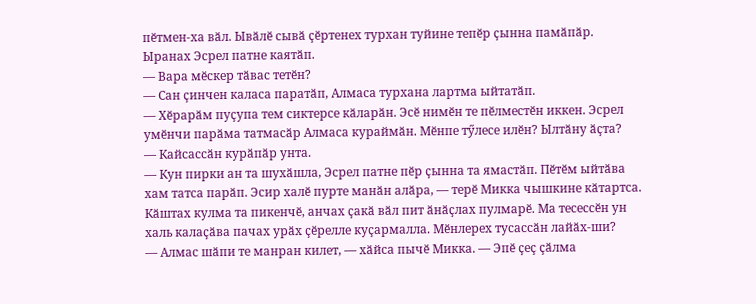пӗтмен-ха вӑл. Ывӑлӗ сывӑ ҫӗртенех турхан туйине тепӗр ҫынна памӑпӑр. Ыранах Эсрел патне каятӑп.
— Вара мӗскер тӑвас тетӗн?
— Сан ҫинчен каласа паратӑп, Алмаса турхана лартма ыйтатӑп.
— Хӗрарӑм пуҫупа тем сиктерсе кӑларӑн. Эсӗ нимӗн те пӗлместӗн иккен. Эсрел умӗнчи парӑма татмасӑр Алмаса кураймӑн. Мӗнпе тӳлесе илӗн? Ылтӑну ӑҫта?
— Кайсассӑн курӑпӑр унта.
— Кун пирки ан та шухӑшла, Эсрел патне пӗр ҫынна та ямастӑп. Пӗтӗм ыйтӑва хам татса парӑп. Эсир халӗ пурте манӑн алӑра, — терӗ Микка чышкине кӑтартса. Кӑштах кулма та пикенчӗ, анчах ҫакӑ вӑл пит ӑнӑҫлах пулмарӗ. Ма тесессӗн ун халь калаҫӑва пачах урӑх ҫӗрелле куҫармалла. Мӗнлерех тусассӑн лайӑх-ши?
— Алмас шӑпи те манран килет, — хӑйса пычӗ Микка. — Эпӗ ҫеҫ ҫӑлма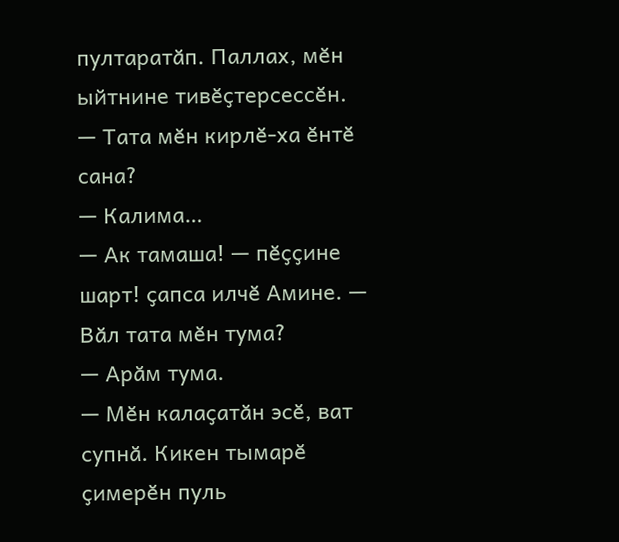пултаратӑп. Паллах, мӗн ыйтнине тивӗҫтерсессӗн.
— Тата мӗн кирлӗ-ха ӗнтӗ сана?
— Калима…
— Ак тамаша! — пӗҫҫине шарт! ҫапса илчӗ Амине. — Вӑл тата мӗн тума?
— Арӑм тума.
— Мӗн калаҫатӑн эсӗ, ват супнӑ. Кикен тымарӗ ҫимерӗн пуль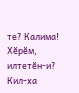те? Калима! Хӗрӗм, илтетӗн-и? Кил-ха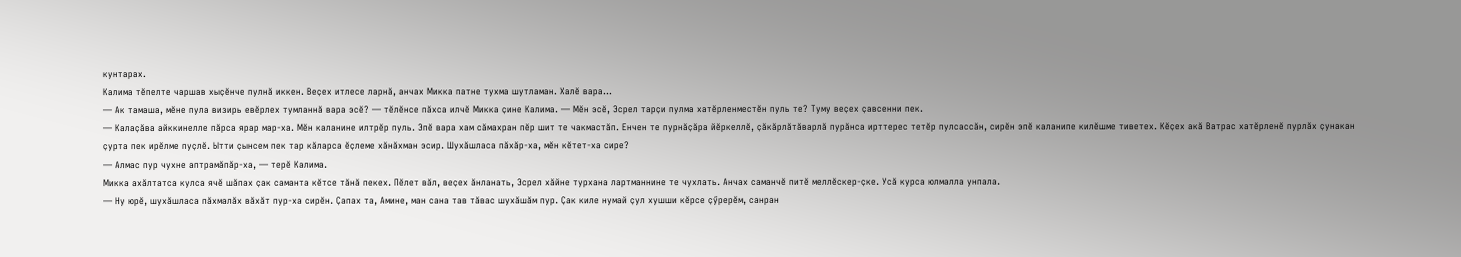кунтарах.
Калима тӗпелте чаршав хыҫӗнче пулнӑ иккен. Веҫех итлесе ларнӑ, анчах Микка патне тухма шутламан. Халӗ вара…
— Ак тамаша, мӗне пула визирь евӗрлех тумланнӑ вара эсӗ? — тӗлӗнсе пӑхса илчӗ Микка ҫине Калима. — Мӗн эсӗ, Эсрел тарҫи пулма хатӗрленместӗн пуль те? Туму веҫех ҫавсенни пек.
— Калаҫӑва айккинелле пӑрса ярар мар-ха. Мӗн каланине илтрӗр пуль. Эпӗ вара хам сӑмахран пӗр шит те чакмастӑп. Енчен те пурнӑҫӑра йӗркеллӗ, ҫӑкӑрлӑтӑварлӑ пурӑнса ирттерес тетӗр пулсассӑн, сирӗн эпӗ каланипе килӗшме тиветех. Кӗҫех акӑ Ватрас хатӗрленӗ пурлӑх ҫунакан ҫурта пек ирӗлме пуҫлӗ. Ытти ҫынсем пек тар кӑларса ӗҫлеме хӑнӑхман эсир. Шухӑшласа пӑхӑр-ха, мӗн кӗтет-ха сире?
— Алмас пур чухне аптрамӑпӑр-ха, — терӗ Калима.
Микка ахӑлтатса кулса ячӗ шӑпах ҫак саманта кӗтсе тӑнӑ пекех. Пӗлет вӑл, веҫех ӑнланать, Эсрел хӑйне турхана лартманнине те чухлать. Анчах саманчӗ питӗ меллӗскер-ҫке. Усӑ курса юлмалла унпала.
— Ну юрӗ, шухӑшласа пӑхмалӑх вӑхӑт пур-ха сирӗн. Ҫапах та, Амине, ман сана тав тӑвас шухӑшӑм пур. Ҫак киле нумай ҫул хушши кӗрсе ҫӳрерӗм, санран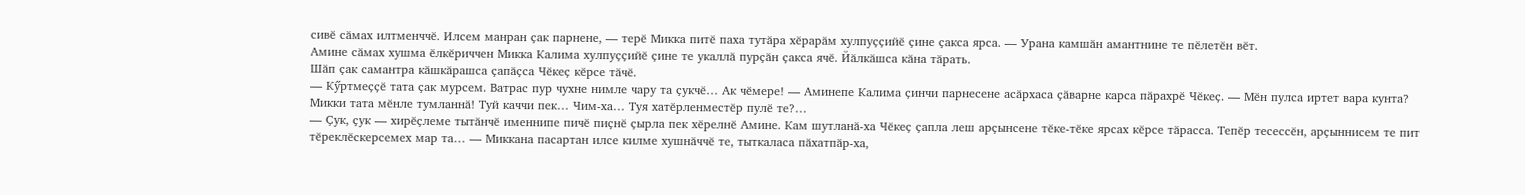сивӗ сӑмах илтменччӗ. Илсем манран ҫак парнене, — терӗ Микка питӗ паха тутӑра хӗрарӑм хулпуҫҫийӗ ҫине ҫакса ярса. — Урана камшӑн амантнине те пӗлетӗн вӗт.
Амине сӑмах хушма ӗлкӗриччен Микка Калима хулпуҫҫийӗ ҫине те укаллӑ пурҫӑн ҫакса ячӗ. Йӑлкӑшса кӑна тӑрать.
Шӑп ҫак самантра кӑшкӑрашса ҫапӑҫса Чӗкеҫ кӗрсе тӑчӗ.
— Кӳртмеҫҫӗ тата ҫак мурсем. Ватрас пур чухне нимле чару та ҫукчӗ… Ак чӗмере! — Аминепе Калима ҫинчи парнесене асӑрхаса ҫӑварне карса пӑрахрӗ Чӗкеҫ. — Мӗн пулса иртет вара кунта? Микки тата мӗнле тумланнӑ! Туй каччи пек… Чим-ха… Туя хатӗрленместӗр пулӗ те?…
— Ҫук, ҫук — хирӗҫлеме тытӑнчӗ именнипе пичӗ пиҫнӗ ҫырла пек хӗрелнӗ Амине. Кам шутланӑ-ха Чӗкеҫ ҫапла леш арҫынсене тӗке-тӗке ярсах кӗрсе тӑрасса. Тепӗр тесессӗн, арҫыннисем те пит тӗреклӗскерсемех мар та… — Миккана пасартан илсе килме хушнӑччӗ те, тыткаласа пӑхатпӑр-ха,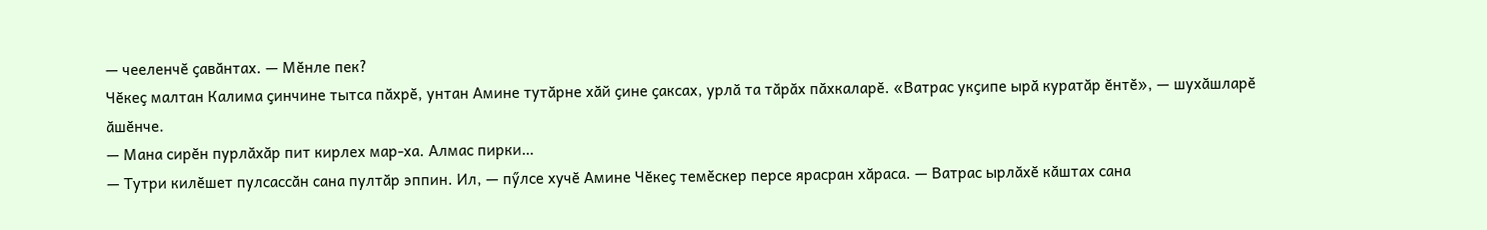— чееленчӗ ҫавӑнтах. — Мӗнле пек?
Чӗкеҫ малтан Калима ҫинчине тытса пӑхрӗ, унтан Амине тутӑрне хӑй ҫине ҫаксах, урлӑ та тӑрӑх пӑхкаларӗ. «Ватрас укҫипе ырӑ куратӑр ӗнтӗ», — шухӑшларӗ ӑшӗнче.
— Мана сирӗн пурлӑхӑр пит кирлех мар-ха. Алмас пирки…
— Тутри килӗшет пулсассӑн сана пултӑр эппин. Ил, — пӳлсе хучӗ Амине Чӗкеҫ темӗскер персе ярасран хӑраса. — Ватрас ырлӑхӗ кӑштах сана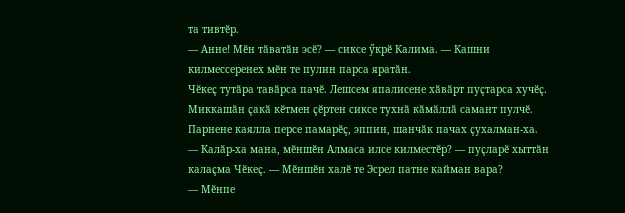та тивтӗр.
— Анне! Мӗн тӑватӑн эсӗ? — сиксе ӳкрӗ Калима. — Кашни килмессеренех мӗн те пулин парса яратӑн.
Чӗкеҫ тутӑра тавӑрса пачӗ. Лешсем япалисене хӑвӑрт пуҫтарса хучӗҫ. Миккашӑн ҫакӑ кӗтмен ҫӗртен сиксе тухнӑ кӑмӑллӑ самант пулчӗ. Парнене каялла персе памарӗҫ, эппин, шанчӑк пачах ҫухалман-ха.
— Калӑр-ха мана, мӗншӗн Алмаса илсе килместӗр? — пуҫларӗ хыттӑн калаҫма Чӗкеҫ. — Мӗншӗн халӗ те Эсрел патне кайман вара?
— Мӗнпе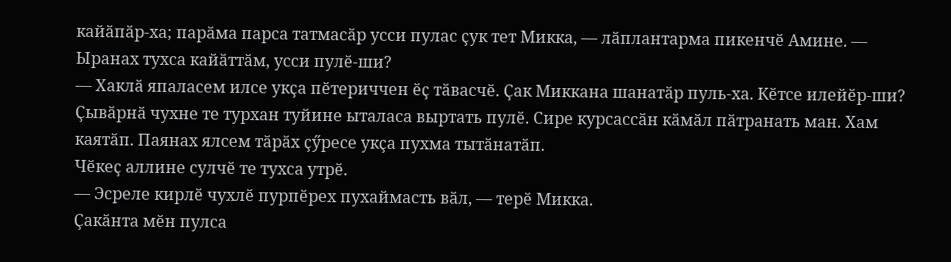кайӑпӑр-ха; парӑма парса татмасӑр усси пулас ҫук тет Микка, — лӑплантарма пикенчӗ Амине. — Ыранах тухса кайӑттӑм, усси пулӗ-ши?
— Хаклӑ япаласем илсе укҫа пӗтериччен ӗҫ тӑвасчӗ. Ҫак Миккана шанатӑр пуль-ха. Кӗтсе илейӗр-ши? Ҫывӑрнӑ чухне те турхан туйине ыталаса выртать пулӗ. Сире курсассӑн кӑмӑл пӑтранать ман. Хам каятӑп. Паянах ялсем тӑрӑх ҫӳресе укҫа пухма тытӑнатӑп.
Чӗкеҫ аллине сулчӗ те тухса утрӗ.
— Эсреле кирлӗ чухлӗ пурпӗрех пухаймасть вӑл, — терӗ Микка.
Ҫакӑнта мӗн пулса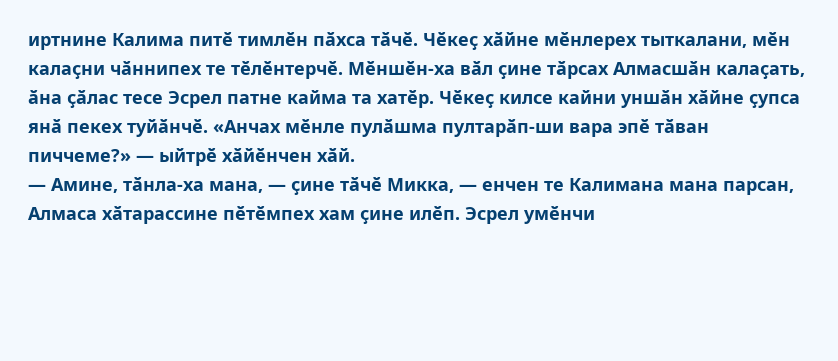иртнине Калима питӗ тимлӗн пӑхса тӑчӗ. Чӗкеҫ хӑйне мӗнлерех тыткалани, мӗн калаҫни чӑннипех те тӗлӗнтерчӗ. Мӗншӗн-ха вӑл ҫине тӑрсах Алмасшӑн калаҫать, ӑна ҫӑлас тесе Эсрел патне кайма та хатӗр. Чӗкеҫ килсе кайни уншӑн хӑйне ҫупса янӑ пекех туйӑнчӗ. «Анчах мӗнле пулӑшма пултарӑп-ши вара эпӗ тӑван пиччеме?» — ыйтрӗ хӑйӗнчен хӑй.
— Амине, тӑнла-ха мана, — ҫине тӑчӗ Микка, — енчен те Калимана мана парсан, Алмаса хӑтарассине пӗтӗмпех хам ҫине илӗп. Эсрел умӗнчи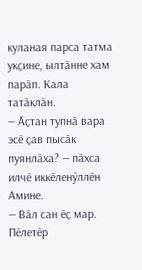куланая парса татма укҫине, ылтӑнне хам парӑп. Кала татӑклӑн.
— Ӑҫтан тупнӑ вара эсӗ ҫав пысӑк пуянлӑха? — пӑхса илчӗ иккӗленӳллӗн Амине.
— Вӑл сан ӗҫ мар. Пӗлетӗр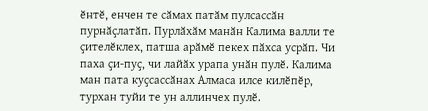ӗнтӗ, енчен те сӑмах патӑм пулсассӑн пурнӑҫлатӑп. Пурлӑхӑм манӑн Калима валли те ҫителӗклех, патша арӑмӗ пекех пӑхса усрӑп. Чи паха ҫи-пуҫ, чи лайӑх урапа унӑн пулӗ. Калима ман пата куҫсассӑнах Алмаса илсе килӗпӗр, турхан туйи те ун аллинчех пулӗ.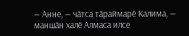— Анне, — чӑтса тӑраймарӗ Калима, — маншӑн халӗ Алмаса илсе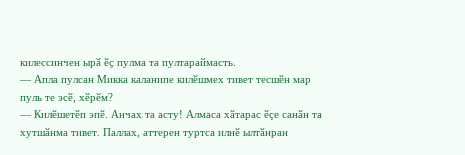килессинчен ырӑ ӗҫ пулма та пултараймасть.
— Апла пулсан Микка каланипе килӗшмех тивет тесшӗн мар пуль те эсӗ, хӗрӗм?
— Килӗшетӗп эпӗ. Анчах та асту! Алмаса хӑтарас ӗҫе санӑн та хутшӑнма тивет. Паллах, аттерен туртса илнӗ ылтӑнран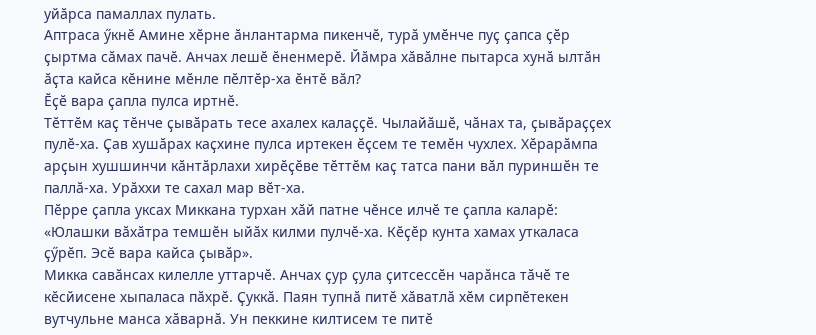уйӑрса памаллах пулать.
Аптраса ӳкнӗ Амине хӗрне ӑнлантарма пикенчӗ, турӑ умӗнче пуҫ ҫапса ҫӗр ҫыртма сӑмах пачӗ. Анчах лешӗ ӗненмерӗ. Йӑмра хӑвӑлне пытарса хунӑ ылтӑн ӑҫта кайса кӗнине мӗнле пӗлтӗр-ха ӗнтӗ вӑл?
Ӗҫӗ вара ҫапла пулса иртнӗ.
Тӗттӗм каҫ тӗнче ҫывӑрать тесе ахалех калаҫҫӗ. Чылайӑшӗ, чӑнах та, ҫывӑраҫҫех пулӗ-ха. Ҫав хушӑрах каҫхине пулса иртекен ӗҫсем те темӗн чухлех. Хӗрарӑмпа арҫын хушшинчи кӑнтӑрлахи хирӗҫӗве тӗттӗм каҫ татса пани вӑл пуриншӗн те паллӑ-ха. Урӑххи те сахал мар вӗт-ха.
Пӗрре ҫапла уксах Миккана турхан хӑй патне чӗнсе илчӗ те ҫапла каларӗ: «Юлашки вӑхӑтра темшӗн ыйӑх килми пулчӗ-ха. Кӗҫӗр кунта хамах уткаласа ҫӳрӗп. Эсӗ вара кайса ҫывӑр».
Микка савӑнсах килелле уттарчӗ. Анчах ҫур ҫула ҫитсессӗн чарӑнса тӑчӗ те кӗсйисене хыпаласа пӑхрӗ. Ҫуккӑ. Паян тупнӑ питӗ хӑватлӑ хӗм сирпӗтекен вутчульне манса хӑварнӑ. Ун пеккине килтисем те питӗ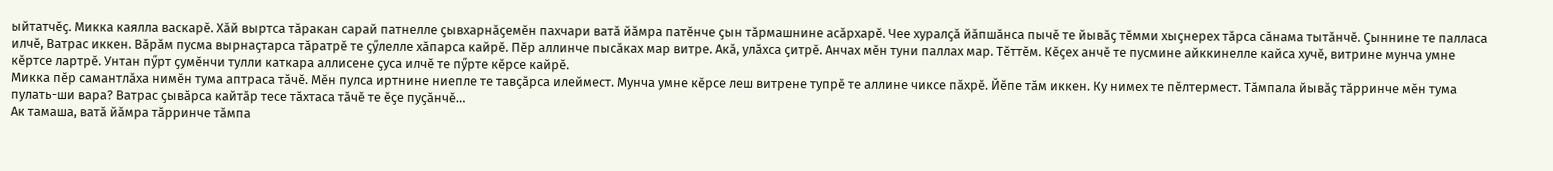ыйтатчӗҫ. Микка каялла васкарӗ. Хӑй выртса тӑракан сарай патнелле ҫывхарнӑҫемӗн пахчари ватӑ йӑмра патӗнче ҫын тӑрмашнине асӑрхарӗ. Чее хуралҫӑ йӑпшӑнса пычӗ те йывӑҫ тӗмми хыҫнерех тӑрса сӑнама тытӑнчӗ. Ҫыннине те палласа илчӗ, Ватрас иккен. Вӑрӑм пусма вырнаҫтарса тӑратрӗ те ҫӳлелле хӑпарса кайрӗ. Пӗр аллинче пысӑках мар витре. Акӑ, улӑхса ҫитрӗ. Анчах мӗн туни паллах мар. Тӗттӗм. Кӗҫех анчӗ те пусмине айккинелле кайса хучӗ, витрине мунча умне кӗртсе лартрӗ. Унтан пӳрт ҫумӗнчи тулли каткара аллисене ҫуса илчӗ те пӳрте кӗрсе кайрӗ.
Микка пӗр самантлӑха нимӗн тума аптраса тӑчӗ. Мӗн пулса иртнине ниепле те тавҫӑрса илеймест. Мунча умне кӗрсе леш витрене тупрӗ те аллине чиксе пӑхрӗ. Йӗпе тӑм иккен. Ку нимех те пӗлтермест. Тӑмпала йывӑҫ тӑрринче мӗн тума пулать-ши вара? Ватрас ҫывӑрса кайтӑр тесе тӑхтаса тӑчӗ те ӗҫе пуҫӑнчӗ…
Ак тамаша, ватӑ йӑмра тӑрринче тӑмпа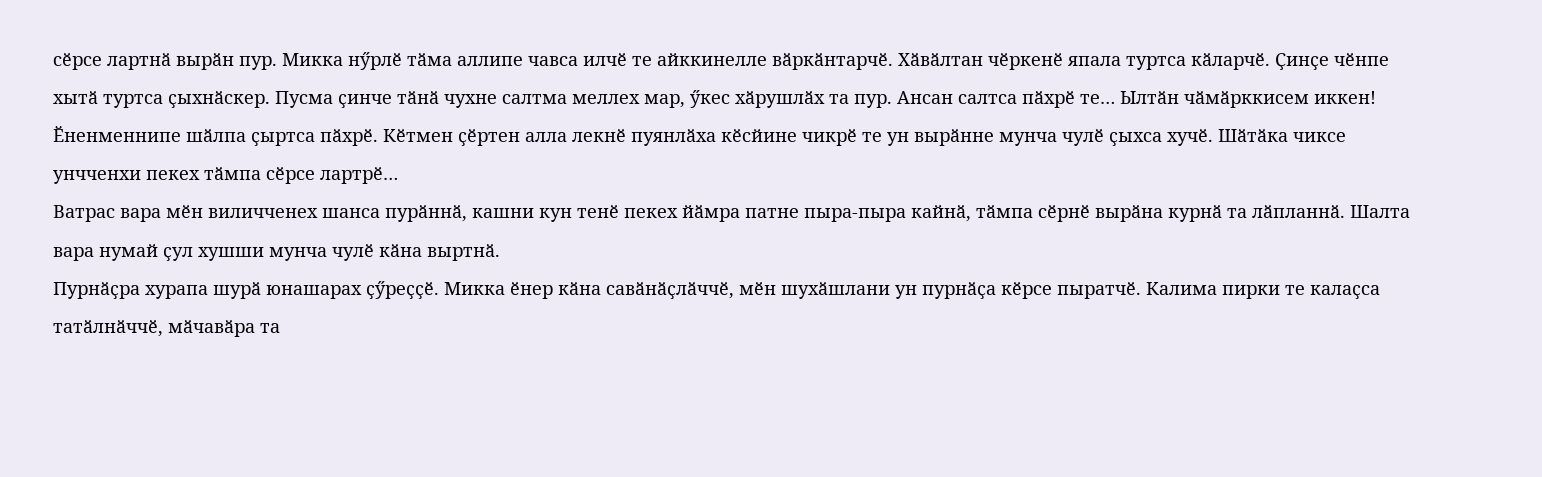сӗрсе лартнӑ вырӑн пур. Микка нӳрлӗ тӑма аллипе чавса илчӗ те айккинелле вӑркӑнтарчӗ. Хӑвӑлтан чӗркенӗ япала туртса кӑларчӗ. Ҫинҫе чӗнпе хытӑ туртса ҫыхнӑскер. Пусма ҫинче тӑнӑ чухне салтма меллех мар, ӳкес хӑрушлӑх та пур. Ансан салтса пӑхрӗ те… Ылтӑн чӑмӑрккисем иккен! Ӗненменнипе шӑлпа ҫыртса пӑхрӗ. Кӗтмен ҫӗртен алла лекнӗ пуянлӑха кӗсйине чикрӗ те ун вырӑнне мунча чулӗ ҫыхса хучӗ. Шӑтӑка чиксе унчченхи пекех тӑмпа сӗрсе лартрӗ…
Ватрас вара мӗн виличченех шанса пурӑннӑ, кашни кун тенӗ пекех йӑмра патне пыра-пыра кайнӑ, тӑмпа сӗрнӗ вырӑна курнӑ та лӑпланнӑ. Шалта вара нумай ҫул хушши мунча чулӗ кӑна выртнӑ.
Пурнӑҫра хурапа шурӑ юнашарах ҫӳреҫҫӗ. Микка ӗнер кӑна савӑнӑҫлӑччӗ, мӗн шухӑшлани ун пурнӑҫа кӗрсе пыратчӗ. Калима пирки те калаҫса татӑлнӑччӗ, мӑчавӑра та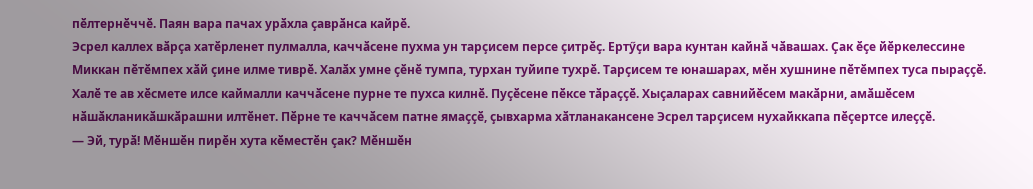пӗлтернӗччӗ. Паян вара пачах урӑхла ҫаврӑнса кайрӗ.
Эсрел каллех вӑрҫа хатӗрленет пулмалла, каччӑсене пухма ун тарҫисем персе ҫитрӗҫ. Ертӳҫи вара кунтан кайнӑ чӑвашах. Ҫак ӗҫе йӗркелессине Миккан пӗтӗмпех хӑй ҫине илме тиврӗ. Халӑх умне ҫӗнӗ тумпа, турхан туйипе тухрӗ. Тарҫисем те юнашарах, мӗн хушнине пӗтӗмпех туса пыраҫҫӗ. Халӗ те ав хӗсмете илсе каймалли каччӑсене пурне те пухса килнӗ. Пуҫӗсене пӗксе тӑраҫҫӗ. Хыҫаларах савнийӗсем макӑрни, амӑшӗсем нӑшӑкланикӑшкӑрашни илтӗнет. Пӗрне те каччӑсем патне ямаҫҫӗ, ҫывхарма хӑтланакансене Эсрел тарҫисем нухайккапа пӗҫертсе илеҫҫӗ.
— Эй, турӑ! Мӗншӗн пирӗн хута кӗместӗн ҫак? Мӗншӗн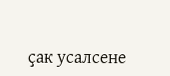ҫак усалсене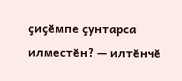ҫиҫӗмпе ҫунтарса илместӗн? — илтӗнчӗ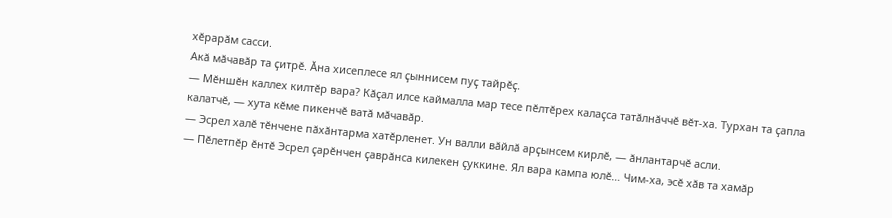хӗрарӑм сасси.
Акӑ мӑчавӑр та ҫитрӗ. Ӑна хисеплесе ял ҫыннисем пуҫ тайрӗҫ.
— Мӗншӗн каллех килтӗр вара? Кӑҫал илсе каймалла мар тесе пӗлтӗрех калаҫса татӑлнӑччӗ вӗт-ха. Турхан та ҫапла калатчӗ, — хута кӗме пикенчӗ ватӑ мӑчавӑр.
— Эсрел халӗ тӗнчене пӑхӑнтарма хатӗрленет. Ун валли вӑйлӑ арҫынсем кирлӗ, — ӑнлантарчӗ асли.
— Пӗлетпӗр ӗнтӗ Эсрел ҫарӗнчен ҫаврӑнса килекен ҫуккине. Ял вара кампа юлӗ… Чим-ха, эсӗ хӑв та хамӑр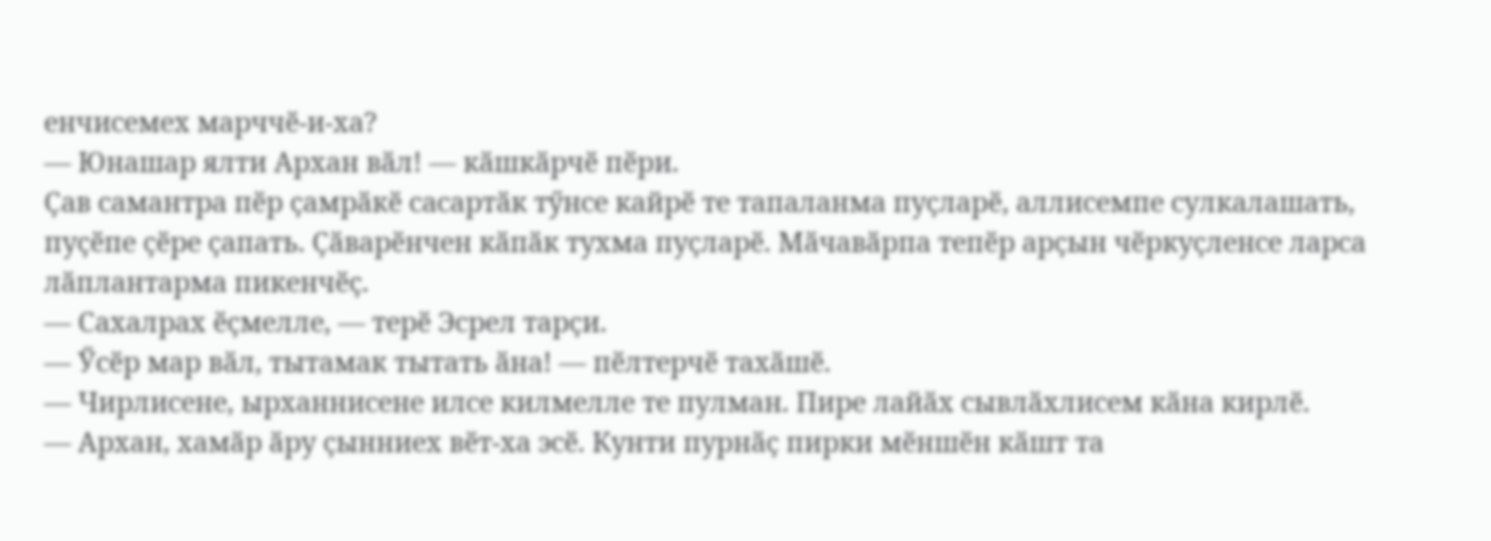енчисемех марччӗ-и-ха?
— Юнашар ялти Архан вӑл! — кӑшкӑрчӗ пӗри.
Ҫав самантра пӗр ҫамрӑкӗ сасартӑк тӳнсе кайрӗ те тапаланма пуҫларӗ, аллисемпе сулкалашать, пуҫӗпе ҫӗре ҫапать. Ҫӑварӗнчен кӑпӑк тухма пуҫларӗ. Мӑчавӑрпа тепӗр арҫын чӗркуҫленсе ларса лӑплантарма пикенчӗҫ.
— Сахалрах ӗҫмелле, — терӗ Эсрел тарҫи.
— Ӳсӗр мар вӑл, тытамак тытать ӑна! — пӗлтерчӗ тахӑшӗ.
— Чирлисене, ырханнисене илсе килмелле те пулман. Пире лайӑх сывлӑхлисем кӑна кирлӗ.
— Архан, хамӑр ӑру ҫынниех вӗт-ха эсӗ. Кунти пурнӑҫ пирки мӗншӗн кӑшт та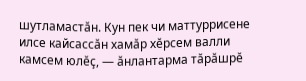шутламастӑн. Кун пек чи маттуррисене илсе кайсассӑн хамӑр хӗрсем валли камсем юлӗҫ, — ӑнлантарма тӑрӑшрӗ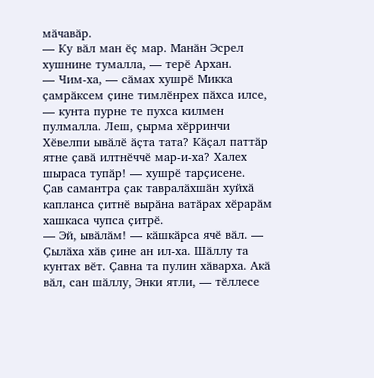мӑчавӑр.
— Ку вӑл ман ӗҫ мар. Манӑн Эсрел хушнине тумалла, — терӗ Архан.
— Чим-ха, — сӑмах хушрӗ Микка ҫамрӑксем ҫине тимлӗнрех пӑхса илсе, — кунта пурне те пухса килмен пулмалла. Леш, ҫырма хӗрринчи Хӗвелпи ывӑлӗ ӑҫта тата? Кӑҫал паттӑр ятне ҫавӑ илтнӗччӗ мар-и-ха? Халех шыраса тупӑр! — хушрӗ тарҫисене.
Ҫав самантра ҫак тавралӑхшӑн хуйхӑ капланса ҫитнӗ вырӑна ватӑрах хӗрарӑм хашкаса чупса ҫитрӗ.
— Эй, ывӑлӑм! — кӑшкӑрса ячӗ вӑл. — Ҫылӑха хӑв ҫине ан ил-ха. Шӑллу та кунтах вӗт. Ҫавна та пулин хӑварха. Акӑ вӑл, сан шӑллу, Энки ятли, — тӗллесе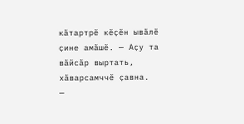кӑтартрӗ кӗҫӗн ывӑлӗ ҫине амӑшӗ. — Аҫу та вӑйсӑр выртать, хӑварсамччӗ ҫавна.
—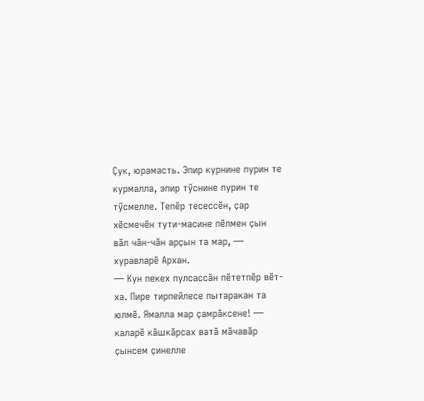Ҫук, юрамасть. Эпир курнине пурин те курмалла, эпир тӳснине пурин те тӳсмелле. Тепӗр тесессӗн, ҫар хӗсмечӗн тути-масине пӗлмен ҫын вӑл чӑн-чӑн арҫын та мар, — хуравларӗ Архан.
— Кун пекех пулсассӑн пӗтетпӗр вӗт-ха. Пире тирпейлесе пытаракан та юлмӗ. Ямалла мар ҫамрӑксене! — каларӗ кӑшкӑрсах ватӑ мӑчавӑр ҫынсем ҫинелле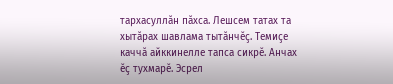тархасуллӑн пӑхса. Лешсем татах та хытӑрах шавлама тытӑнчӗҫ. Темиҫе каччӑ айккинелле тапса сикрӗ. Анчах ӗҫ тухмарӗ. Эсрел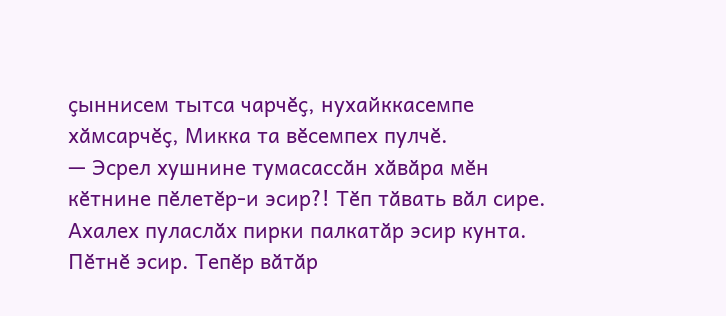ҫыннисем тытса чарчӗҫ, нухайккасемпе хӑмсарчӗҫ, Микка та вӗсемпех пулчӗ.
— Эсрел хушнине тумасассӑн хӑвӑра мӗн кӗтнине пӗлетӗр-и эсир?! Тӗп тӑвать вӑл сире. Ахалех пуласлӑх пирки палкатӑр эсир кунта. Пӗтнӗ эсир. Тепӗр вӑтӑр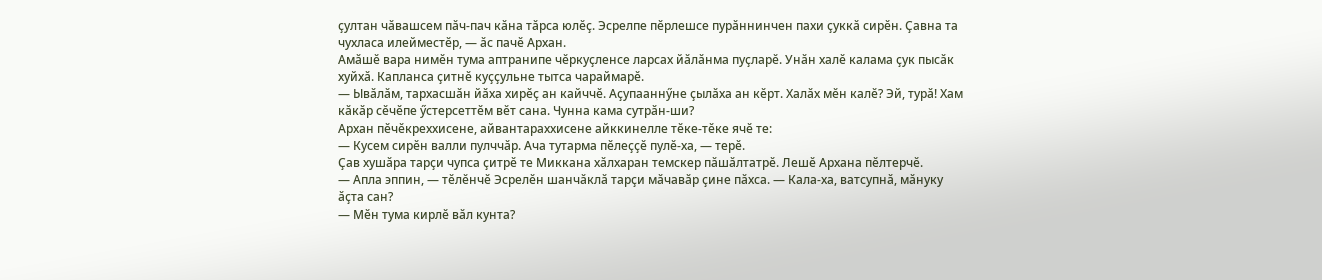ҫултан чӑвашсем пӑч-пач кӑна тӑрса юлӗҫ. Эсрелпе пӗрлешсе пурӑннинчен пахи ҫуккӑ сирӗн. Ҫавна та чухласа илейместӗр, — ӑс пачӗ Архан.
Амӑшӗ вара нимӗн тума аптранипе чӗркуҫленсе ларсах йӑлӑнма пуҫларӗ. Унӑн халӗ калама ҫук пысӑк хуйхӑ. Капланса ҫитнӗ куҫҫульне тытса чараймарӗ.
— Ывӑлӑм, тархасшӑн йӑха хирӗҫ ан кайччӗ. Аҫупааннӳне ҫылӑха ан кӗрт. Халӑх мӗн калӗ? Эй, турӑ! Хам кӑкӑр сӗчӗпе ӳстерсеттӗм вӗт сана. Чунна кама сутрӑн-ши?
Архан пӗчӗкреххисене, айвантараххисене айккинелле тӗке-тӗке ячӗ те:
— Кусем сирӗн валли пулччӑр. Ача тутарма пӗлеҫҫӗ пулӗ-ха, — терӗ.
Ҫав хушӑра тарҫи чупса ҫитрӗ те Миккана хӑлхаран темскер пӑшӑлтатрӗ. Лешӗ Архана пӗлтерчӗ.
— Апла эппин, — тӗлӗнчӗ Эсрелӗн шанчӑклӑ тарҫи мӑчавӑр ҫине пӑхса. — Кала-ха, ватсупнӑ, мӑнуку ӑҫта сан?
— Мӗн тума кирлӗ вӑл кунта?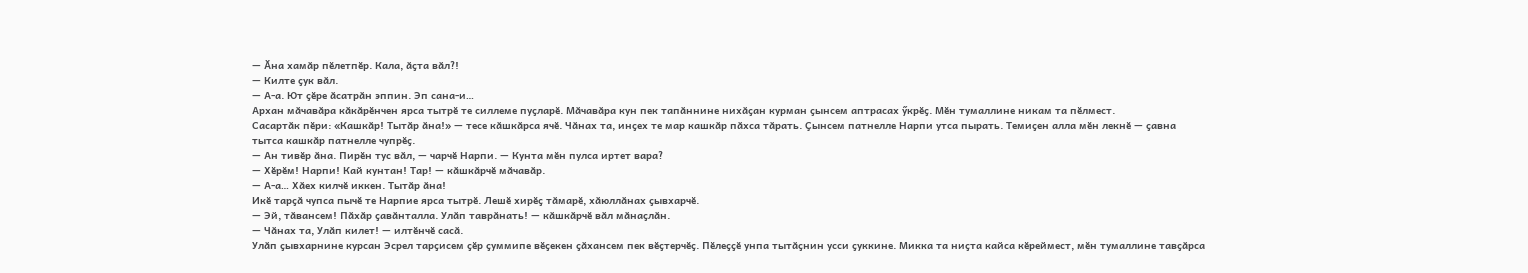— Ӑна хамӑр пӗлетпӗр. Кала, ӑҫта вӑл?!
— Килте ҫук вӑл.
— А-а. Ют ҫӗре ӑсатрӑн эппин. Эп сана-и…
Архан мӑчавӑра кӑкӑрӗнчен ярса тытрӗ те силлеме пуҫларӗ. Мӑчавӑра кун пек тапӑннине нихӑҫан курман ҫынсем аптрасах ӳкрӗҫ. Мӗн тумаллине никам та пӗлмест.
Сасартӑк пӗри: «Кашкӑр! Тытӑр ӑна!» — тесе кӑшкӑрса ячӗ. Чӑнах та, инҫех те мар кашкӑр пӑхса тӑрать. Ҫынсем патнелле Нарпи утса пырать. Темиҫен алла мӗн лекнӗ — ҫавна тытса кашкӑр патнелле чупрӗҫ.
— Ан тивӗр ӑна. Пирӗн тус вӑл, — чарчӗ Нарпи. — Кунта мӗн пулса иртет вара?
— Хӗрӗм! Нарпи! Кай кунтан! Тар! — кӑшкӑрчӗ мӑчавӑр.
— А-а… Хӑех килчӗ иккен. Тытӑр ӑна!
Икӗ тарҫӑ чупса пычӗ те Нарпие ярса тытрӗ. Лешӗ хирӗҫ тӑмарӗ, хӑюллӑнах ҫывхарчӗ.
— Эй, тӑвансем! Пӑхӑр ҫавӑнталла. Улӑп таврӑнать! — кӑшкӑрчӗ вӑл мӑнаҫлӑн.
— Чӑнах та, Улӑп килет! — илтӗнчӗ сасӑ.
Улӑп ҫывхарнине курсан Эсрел тарҫисем ҫӗр ҫуммипе вӗҫекен ҫӑхансем пек вӗҫтерчӗҫ. Пӗлеҫҫӗ унпа тытӑҫнин усси ҫуккине. Микка та ниҫта кайса кӗреймест, мӗн тумаллине тавҫӑрса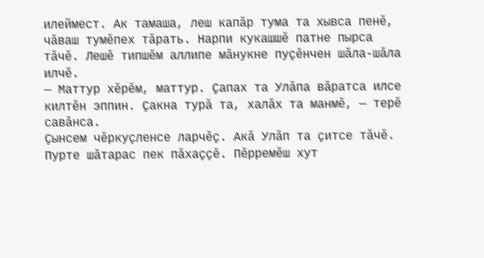илеймест. Ак тамаша, леш капӑр тума та хывса пенӗ, чӑваш тумӗпех тӑрать. Нарпи кукашшӗ патне пырса тӑчӗ. Лешӗ типшӗм аллипе мӑнукне пуҫӗнчен шӑла-шӑла илчӗ.
— Маттур хӗрӗм, маттур. Ҫапах та Улӑпа вӑратса илсе килтӗн эппин. Ҫакна турӑ та, халӑх та манмӗ, — терӗ савӑнса.
Ҫынсем чӗркуҫленсе ларчӗҫ. Акӑ Улӑп та ҫитсе тӑчӗ. Пурте шӑтарас пек пӑхаҫҫӗ. Пӗрремӗш хут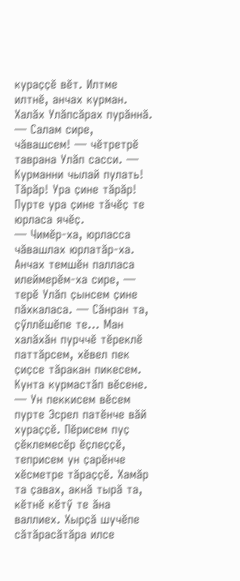кураҫҫӗ вӗт. Илтме илтнӗ, анчах курман. Халӑх Улӑпсӑрах пурӑннӑ.
— Салам сире, чӑвашсем! — чӗтретрӗ таврана Улӑп сасси. — Курманни чылай пулать! Тӑрӑр! Ура ҫине тӑрӑр!
Пурте ура ҫине тӑчӗҫ те юрласа ячӗҫ.
— Чимӗр-ха, юрласса чӑвашлах юрлатӑр-ха. Анчах темшӗн палласа илеймерӗм-ха сире, — терӗ Улӑп ҫынсем ҫине пӑхкаласа. — Сӑнран та, ҫӳллӗшӗпе те… Ман халӑхӑн пурччӗ тӗреклӗ паттӑрсем, хӗвел пек ҫиҫсе тӑракан пикесем. Кунта курмастӑп вӗсене.
— Ун пеккисем вӗсем пурте Эсрел патӗнче вӑй хураҫҫӗ. Пӗрисем пуҫ ҫӗклемесӗр ӗҫлеҫҫӗ, теприсем ун ҫарӗнче хӗсметре тӑраҫҫӗ. Хамӑр та ҫавах, акнӑ тырӑ та, кӗтнӗ кӗтӳ те ӑна валлиех. Хырҫӑ шучӗпе сӑтӑрасӑтӑра илсе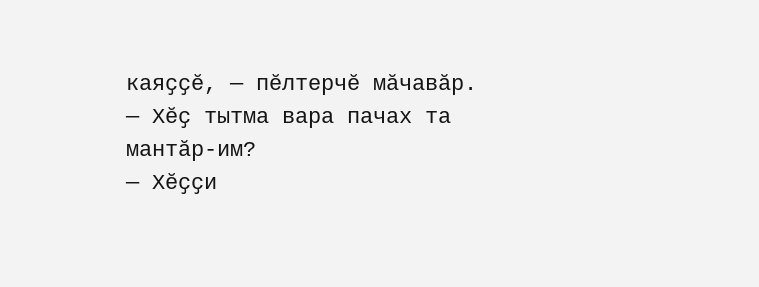каяҫҫӗ, — пӗлтерчӗ мӑчавӑр.
— Хӗҫ тытма вара пачах та мантӑр-им?
— Хӗҫҫи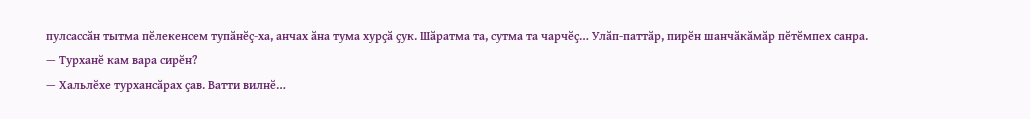пулсассӑн тытма пӗлекенсем тупӑнӗҫ-ха, анчах ӑна тума хурҫӑ ҫук. Шӑратма та, сутма та чарчӗҫ… Улӑп-паттӑр, пирӗн шанчӑкӑмӑр пӗтӗмпех санра.
— Турханӗ кам вара сирӗн?
— Хальлӗхе турхансӑрах ҫав. Ватти вилнӗ…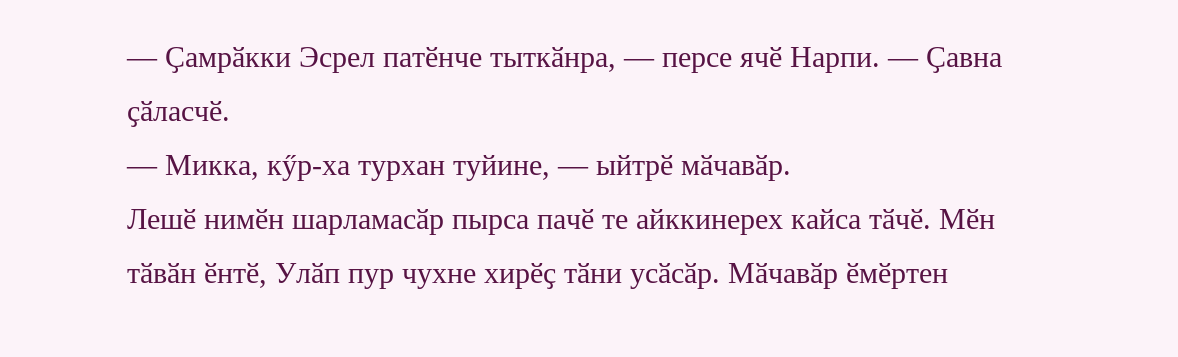— Ҫамрӑкки Эсрел патӗнче тыткӑнра, — персе ячӗ Нарпи. — Ҫавна ҫӑласчӗ.
— Микка, кӳр-ха турхан туйине, — ыйтрӗ мӑчавӑр.
Лешӗ нимӗн шарламасӑр пырса пачӗ те айккинерех кайса тӑчӗ. Мӗн тӑвӑн ӗнтӗ, Улӑп пур чухне хирӗҫ тӑни усӑсӑр. Мӑчавӑр ӗмӗртен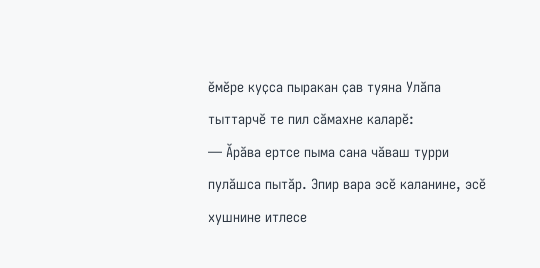ӗмӗре куҫса пыракан ҫав туяна Улӑпа тыттарчӗ те пил сӑмахне каларӗ:
— Ӑрӑва ертсе пыма сана чӑваш турри пулӑшса пытӑр. Эпир вара эсӗ каланине, эсӗ хушнине итлесе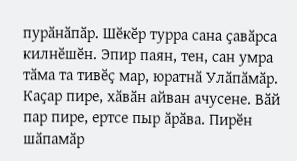пурӑнӑпӑр. Шӗкӗр турра сана ҫавӑрса килнӗшӗн. Эпир паян, тен, сан умра тӑма та тивӗҫ мар, юратнӑ Улӑпӑмӑр. Каҫар пире, хӑвӑн айван ачусене. Вӑй пар пире, ертсе пыр ӑрӑва. Пирӗн шӑпамӑр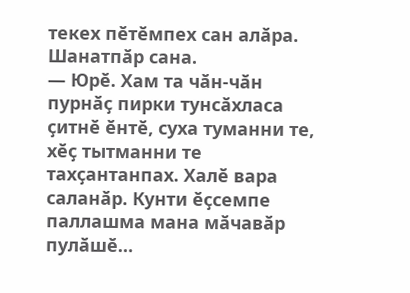текех пӗтӗмпех сан алӑра. Шанатпӑр сана.
— Юрӗ. Хам та чӑн-чӑн пурнӑҫ пирки тунсӑхласа ҫитнӗ ӗнтӗ, суха туманни те, хӗҫ тытманни те тахҫантанпах. Халӗ вара саланӑр. Кунти ӗҫсемпе паллашма мана мӑчавӑр пулӑшӗ…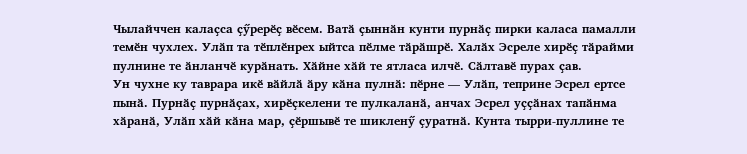Чылайччен калаҫса ҫӳрерӗҫ вӗсем. Ватӑ ҫыннӑн кунти пурнӑҫ пирки каласа памалли темӗн чухлех. Улӑп та тӗплӗнрех ыйтса пӗлме тӑрӑшрӗ. Халӑх Эсреле хирӗҫ тӑрайми пулнине те ӑнланчӗ курӑнать. Хӑйне хӑй те ятласа илчӗ. Сӑлтавӗ пурах ҫав.
Ун чухне ку таврара икӗ вӑйлӑ ӑру кӑна пулнӑ: пӗрне — Улӑп, теприне Эсрел ертсе пынӑ. Пурнӑҫ пурнӑҫах, хирӗҫкелени те пулкаланӑ, анчах Эсрел уҫҫӑнах тапӑнма хӑранӑ, Улӑп хӑй кӑна мар, ҫӗршывӗ те шикленӳ ҫуратнӑ. Кунта тырри-пуллине те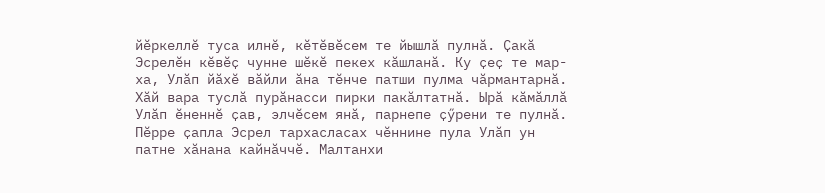йӗркеллӗ туса илнӗ, кӗтӗвӗсем те йышлӑ пулнӑ. Ҫакӑ Эсрелӗн кӗвӗҫ чунне шӗкӗ пекех кӑшланӑ. Ку ҫеҫ те мар-ха, Улӑп йӑхӗ вӑйли ӑна тӗнче патши пулма чӑрмантарнӑ. Хӑй вара туслӑ пурӑнасси пирки пакӑлтатнӑ. Ырӑ кӑмӑллӑ Улӑп ӗненнӗ ҫав, элчӗсем янӑ, парнепе ҫӳрени те пулнӑ.
Пӗрре ҫапла Эсрел тархасласах чӗннине пула Улӑп ун патне хӑнана кайнӑччӗ. Малтанхи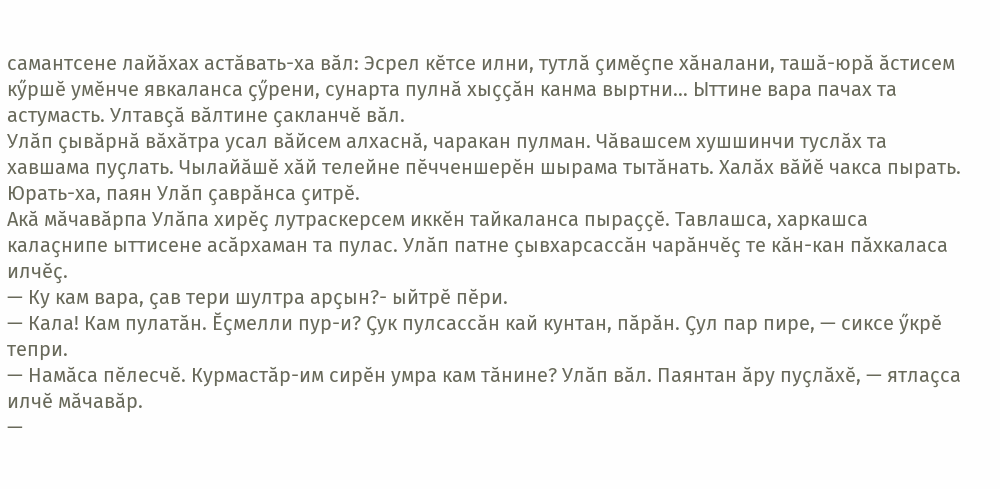самантсене лайӑхах астӑвать-ха вӑл: Эсрел кӗтсе илни, тутлӑ ҫимӗҫпе хӑналани, ташӑ-юрӑ ӑстисем кӳршӗ умӗнче явкаланса ҫӳрени, сунарта пулнӑ хыҫҫӑн канма выртни… Ыттине вара пачах та астумасть. Ултавҫӑ вӑлтине ҫакланчӗ вӑл.
Улӑп ҫывӑрнӑ вӑхӑтра усал вӑйсем алхаснӑ, чаракан пулман. Чӑвашсем хушшинчи туслӑх та хавшама пуҫлать. Чылайӑшӗ хӑй телейне пӗчченшерӗн шырама тытӑнать. Халӑх вӑйӗ чакса пырать. Юрать-ха, паян Улӑп ҫаврӑнса ҫитрӗ.
Акӑ мӑчавӑрпа Улӑпа хирӗҫ лутраскерсем иккӗн тайкаланса пыраҫҫӗ. Тавлашса, харкашса калаҫнипе ыттисене асӑрхаман та пулас. Улӑп патне ҫывхарсассӑн чарӑнчӗҫ те кӑн-кан пӑхкаласа илчӗҫ.
— Ку кам вара, ҫав тери шултра арҫын?- ыйтрӗ пӗри.
— Кала! Кам пулатӑн. Ӗҫмелли пур-и? Ҫук пулсассӑн кай кунтан, пӑрӑн. Ҫул пар пире, — сиксе ӳкрӗ тепри.
— Намӑса пӗлесчӗ. Курмастӑр-им сирӗн умра кам тӑнине? Улӑп вӑл. Паянтан ӑру пуҫлӑхӗ, — ятлаҫса илчӗ мӑчавӑр.
—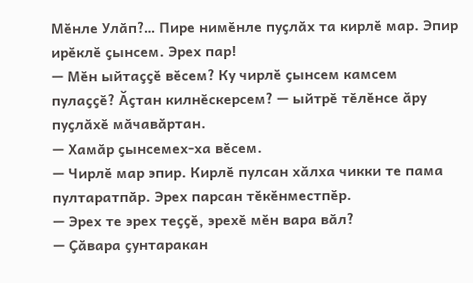Мӗнле Улӑп?… Пире нимӗнле пуҫлӑх та кирлӗ мар. Эпир ирӗклӗ ҫынсем. Эрех пар!
— Мӗн ыйтаҫҫӗ вӗсем? Ку чирлӗ ҫынсем камсем пулаҫҫӗ? Ӑҫтан килнӗскерсем? — ыйтрӗ тӗлӗнсе ӑру пуҫлӑхӗ мӑчавӑртан.
— Хамӑр ҫынсемех-ха вӗсем.
— Чирлӗ мар эпир. Кирлӗ пулсан хӑлха чикки те пама пултаратпӑр. Эрех парсан тӗкӗнместпӗр.
— Эрех те эрех теҫҫӗ, эрехӗ мӗн вара вӑл?
— Ҫӑвара ҫунтаракан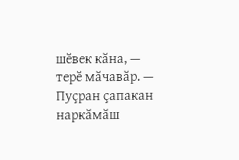шӗвек кӑна, — терӗ мӑчавӑр. — Пуҫран ҫапакан наркӑмӑш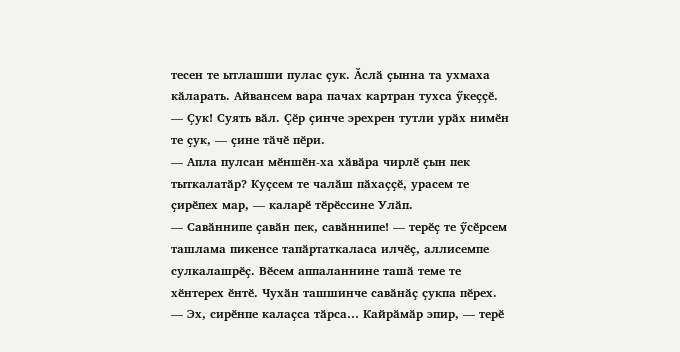тесен те ытлашши пулас ҫук. Ӑслӑ ҫынна та ухмаха кӑларать. Айвансем вара пачах картран тухса ӳкеҫҫӗ.
— Ҫук! Суять вӑл. Ҫӗр ҫинче эрехрен тутли урӑх нимӗн те ҫук, — ҫине тӑчӗ пӗри.
— Апла пулсан мӗншӗн-ха хӑвӑра чирлӗ ҫын пек тыткалатӑр? Куҫсем те чалӑш пӑхаҫҫӗ, урасем те ҫирӗпех мар, — каларӗ тӗрӗссине Улӑп.
— Савӑннипе ҫавӑн пек, савӑннипе! — терӗҫ те ӳсӗрсем ташлама пикенсе тапӑртаткаласа илчӗҫ, аллисемпе сулкалашрӗҫ. Вӗсем аппаланнине ташӑ теме те хӗнтерех ӗнтӗ. Чухӑн ташшинче савӑнӑҫ ҫукпа пӗрех.
— Эх, сирӗнпе калаҫса тӑрса… Кайрӑмӑр эпир, — терӗ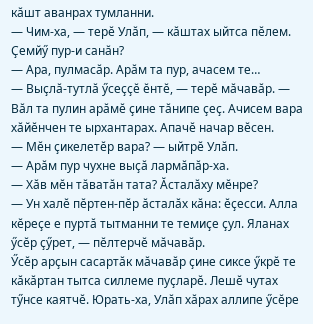кӑшт аванрах тумланни.
— Чим-ха, — терӗ Улӑп, — кӑштах ыйтса пӗлем. Ҫемйӳ пур-и санӑн?
— Ара, пулмасӑр. Арӑм та пур, ачасем те…
— Выҫлӑ-тутлӑ ӳсеҫҫӗ ӗнтӗ, — терӗ мӑчавӑр. — Вӑл та пулин арӑмӗ ҫине тӑнипе ҫеҫ. Ачисем вара хӑйӗнчен те ырхантарах. Апачӗ начар вӗсен.
— Мӗн ҫикелетӗр вара? — ыйтрӗ Улӑп.
— Арӑм пур чухне выҫӑ лармӑпӑр-ха.
— Хӑв мӗн тӑватӑн тата? Ӑсталӑху мӗнре?
— Ун халӗ пӗртен-пӗр ӑсталӑх кӑна: ӗҫесси. Алла кӗреҫе е пуртӑ тытманни те темиҫе ҫул. Яланах ӳсӗр ҫӳрет, — пӗлтерчӗ мӑчавӑр.
Ӳсӗр арҫын сасартӑк мӑчавӑр ҫине сиксе ӳкрӗ те кӑкӑртан тытса силлеме пуҫларӗ. Лешӗ чутах тӳнсе каятчӗ. Юрать-ха, Улӑп хӑрах аллипе ӳсӗре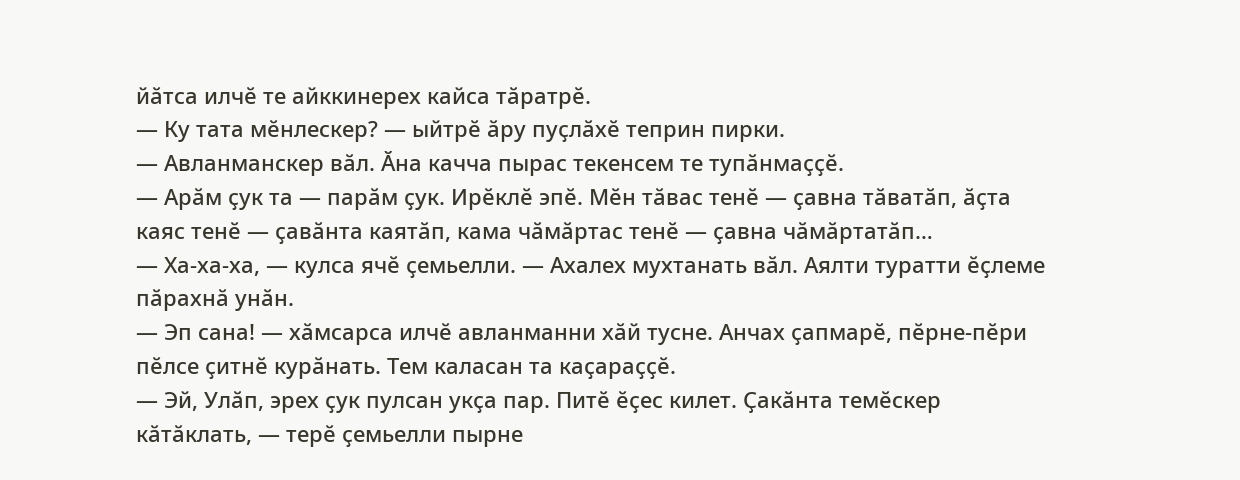йӑтса илчӗ те айккинерех кайса тӑратрӗ.
— Ку тата мӗнлескер? — ыйтрӗ ӑру пуҫлӑхӗ теприн пирки.
— Авланманскер вӑл. Ӑна качча пырас текенсем те тупӑнмаҫҫӗ.
— Арӑм ҫук та — парӑм ҫук. Ирӗклӗ эпӗ. Мӗн тӑвас тенӗ — ҫавна тӑватӑп, ӑҫта каяс тенӗ — ҫавӑнта каятӑп, кама чӑмӑртас тенӗ — ҫавна чӑмӑртатӑп…
— Ха-ха-ха, — кулса ячӗ ҫемьелли. — Ахалех мухтанать вӑл. Аялти туратти ӗҫлеме пӑрахнӑ унӑн.
— Эп сана! — хӑмсарса илчӗ авланманни хӑй тусне. Анчах ҫапмарӗ, пӗрне-пӗри пӗлсе ҫитнӗ курӑнать. Тем каласан та каҫараҫҫӗ.
— Эй, Улӑп, эрех ҫук пулсан укҫа пар. Питӗ ӗҫес килет. Ҫакӑнта темӗскер кӑтӑклать, — терӗ ҫемьелли пырне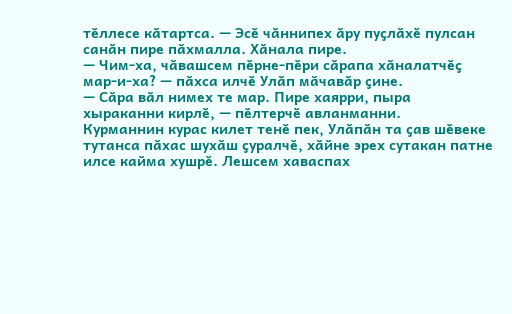тӗллесе кӑтартса. — Эсӗ чӑннипех ӑру пуҫлӑхӗ пулсан санӑн пире пӑхмалла. Хӑнала пире.
— Чим-ха, чӑвашсем пӗрне-пӗри сӑрапа хӑналатчӗҫ мар-и-ха? — пӑхса илчӗ Улӑп мӑчавӑр ҫине.
— Сӑра вӑл нимех те мар. Пире хаярри, пыра хыраканни кирлӗ, — пӗлтерчӗ авланманни.
Курманнин курас килет тенӗ пек, Улӑпӑн та ҫав шӗвеке тутанса пӑхас шухӑш ҫуралчӗ, хӑйне эрех сутакан патне илсе кайма хушрӗ. Лешсем хаваспах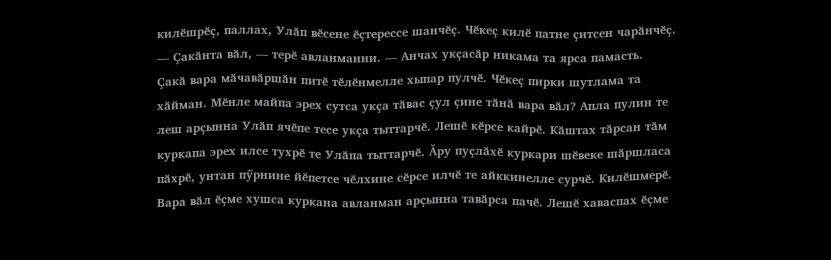килӗшрӗҫ, паллах, Улӑп вӗсене ӗҫтерессе шанчӗҫ. Чӗкеҫ килӗ патне ҫитсен чарӑнчӗҫ.
— Ҫакӑнта вӑл, — терӗ авланманни. — Анчах укҫасӑр никама та ярса памасть.
Ҫакӑ вара мӑчавӑршӑн питӗ тӗлӗнмелле хыпар пулчӗ. Чӗкеҫ пирки шутлама та хӑйман. Мӗнле майпа эрех сутса укҫа тӑвас ҫул ҫине тӑнӑ вара вӑл? Апла пулин те леш арҫынна Улӑп ячӗпе тесе укҫа тыттарчӗ. Лешӗ кӗрсе кайрӗ. Кӑштах тӑрсан тӑм куркапа эрех илсе тухрӗ те Улӑпа тыттарчӗ. Ӑру пуҫлӑхӗ куркари шӗвеке шӑршласа пӑхрӗ, унтан пӳрнине йӗпетсе чӗлхине сӗрсе илчӗ те айккинелле сурчӗ. Килӗшмерӗ. Вара вӑл ӗҫме хушса куркана авланман арҫынна тавӑрса пачӗ. Лешӗ хаваспах ӗҫме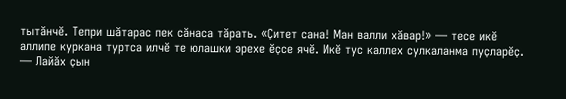тытӑнчӗ. Тепри шӑтарас пек сӑнаса тӑрать. «Ҫитет сана! Ман валли хӑвар!» — тесе икӗ аллипе куркана туртса илчӗ те юлашки эрехе ӗҫсе ячӗ. Икӗ тус каллех сулкаланма пуҫларӗҫ.
— Лайӑх ҫын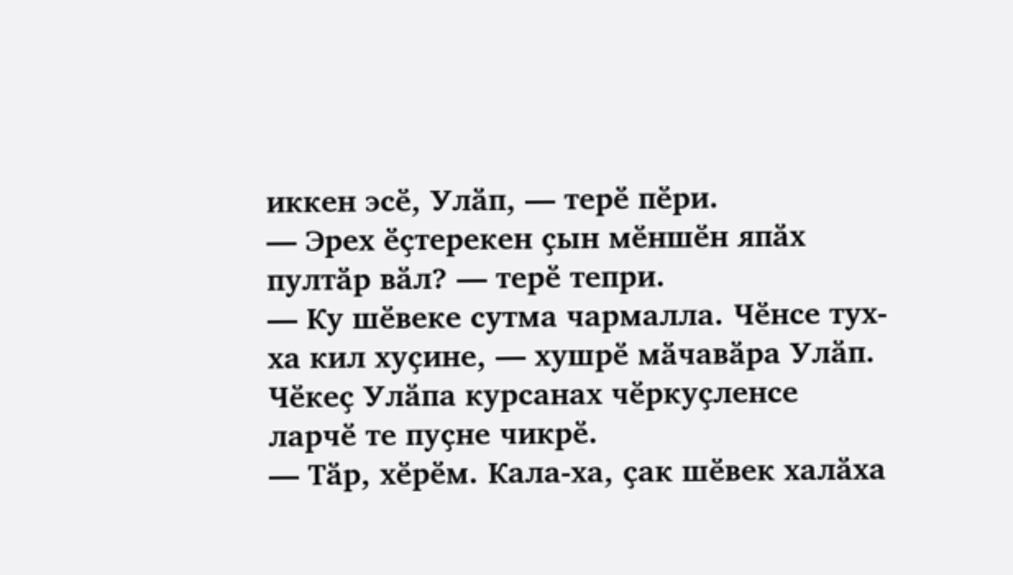иккен эсӗ, Улӑп, — терӗ пӗри.
— Эрех ӗҫтерекен ҫын мӗншӗн япӑх пултӑр вӑл? — терӗ тепри.
— Ку шӗвеке сутма чармалла. Чӗнсе тух-ха кил хуҫине, — хушрӗ мӑчавӑра Улӑп.
Чӗкеҫ Улӑпа курсанах чӗркуҫленсе ларчӗ те пуҫне чикрӗ.
— Тӑр, хӗрӗм. Кала-ха, ҫак шӗвек халӑха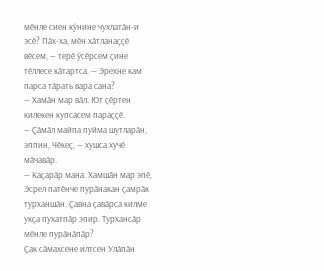мӗнле сиен кӳнине чухлатӑн-и эсӗ? Пӑх-ха, мӗн хӑтланаҫҫӗ вӗсем, — терӗ ӳсӗрсем ҫине тӗллесе кӑтартса. — Эрехне кам парса тӑрать вара сана?
— Хамӑн мар вӑл. Ют ҫӗртен килекен купсасем параҫҫӗ.
— Ҫӑмӑл майпа пуйма шутларӑн, эппин, Чӗкеҫ, — хушса хучӗ мӑчавӑр.
— Каҫарӑр мана. Хамшӑн мар эпӗ, Эсрел патӗнче пурӑнакан ҫамрӑк турханшӑн. Ҫавна ҫавӑрса килме укҫа пухатпӑр эпир. Турхансӑр мӗнле пурӑнӑпӑр?
Ҫак сӑмахсене илтсен Улӑпӑн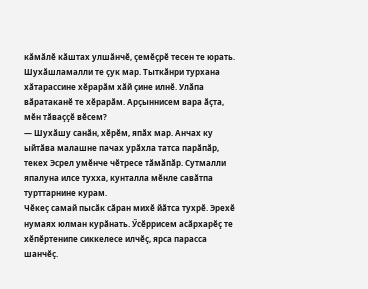кӑмӑлӗ кӑштах улшӑнчӗ, ҫемӗҫрӗ тесен те юрать. Шухӑшламалли те ҫук мар. Тыткӑнри турхана хӑтарассине хӗрарӑм хӑй ҫине илнӗ. Улӑпа вӑратаканӗ те хӗрарӑм. Арҫыннисем вара ӑҫта, мӗн тӑваҫҫӗ вӗсем?
— Шухӑшу санӑн, хӗрӗм, япӑх мар. Анчах ку ыйтӑва малашне пачах урӑхла татса парӑпӑр, текех Эсрел умӗнче чӗтресе тӑмӑпӑр. Сутмалли япалуна илсе тухха, кунталла мӗнле савӑтпа турттарнине курам.
Чӗкеҫ самай пысӑк сӑран михӗ йӑтса тухрӗ. Эрехӗ нумаях юлман курӑнать. Ӳсӗррисем асӑрхарӗҫ те хӗпӗртенипе сиккелесе илчӗҫ, ярса парасса шанчӗҫ.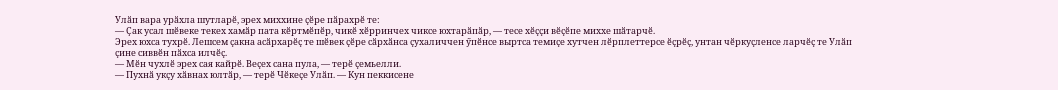Улӑп вара урӑхла шутларӗ, эрех миххине ҫӗре пӑрахрӗ те:
— Ҫак усал шӗвеке текех хамӑр пата кӗртмӗпӗр, чикӗ хӗрринчех чиксе юхтарӑпӑр, — тесе хӗҫҫи вӗҫӗпе миххе шӑтарчӗ.
Эрех юхса тухрӗ. Лешсем ҫакна асӑрхарӗҫ те шӗвек ҫӗре сӑрхӑнса ҫухаличчен ӳпӗнсе выртса темиҫе хутчен лӗрплеттерсе ӗҫрӗҫ, унтан чӗркуҫленсе ларчӗҫ те Улӑп ҫине сиввӗн пӑхса илчӗҫ.
— Мӗн чухлӗ эрех сая кайрӗ. Веҫех сана пула, — терӗ ҫемьелли.
— Пухнӑ укҫу хӑвнах юлтӑр, — терӗ Чӗкеҫе Улӑп. — Кун пеккисене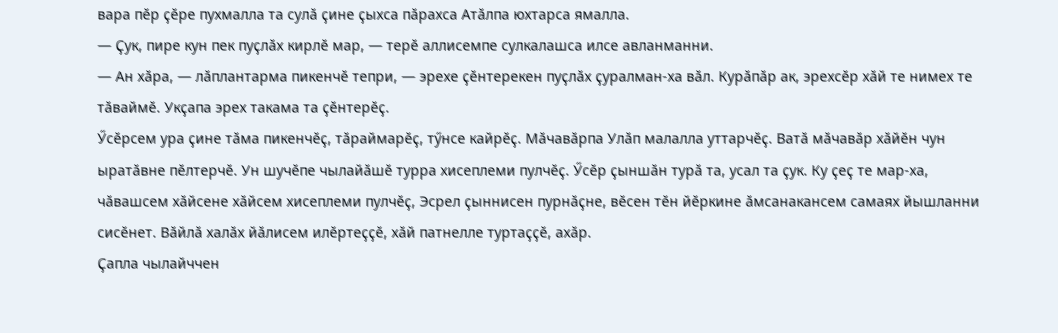вара пӗр ҫӗре пухмалла та сулӑ ҫине ҫыхса пӑрахса Атӑлпа юхтарса ямалла.
— Ҫук, пире кун пек пуҫлӑх кирлӗ мар, — терӗ аллисемпе сулкалашса илсе авланманни.
— Ан хӑра, — лӑплантарма пикенчӗ тепри, — эрехе ҫӗнтерекен пуҫлӑх ҫуралман-ха вӑл. Курӑпӑр ак, эрехсӗр хӑй те нимех те тӑваймӗ. Укҫапа эрех такама та ҫӗнтерӗҫ.
Ӳсӗрсем ура ҫине тӑма пикенчӗҫ, тӑраймарӗҫ, тӳнсе кайрӗҫ. Мӑчавӑрпа Улӑп малалла уттарчӗҫ. Ватӑ мӑчавӑр хӑйӗн чун ыратӑвне пӗлтерчӗ. Ун шучӗпе чылайӑшӗ турра хисеплеми пулчӗҫ. Ӳсӗр ҫыншӑн турӑ та, усал та ҫук. Ку ҫеҫ те мар-ха, чӑвашсем хӑйсене хӑйсем хисеплеми пулчӗҫ, Эсрел ҫыннисен пурнӑҫне, вӗсен тӗн йӗркине ӑмсанакансем самаях йышланни сисӗнет. Вӑйлӑ халӑх йӑлисем илӗртеҫҫӗ, хӑй патнелле туртаҫҫӗ, ахӑр.
Ҫапла чылайччен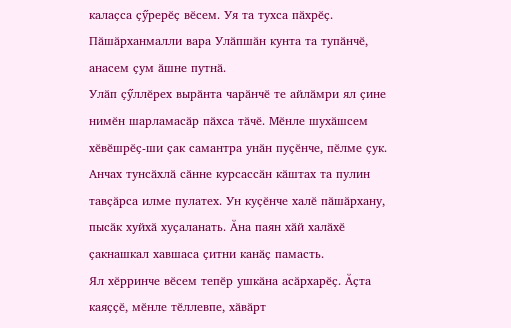калаҫса ҫӳрерӗҫ вӗсем. Уя та тухса пӑхрӗҫ. Пӑшӑрханмалли вара Улӑпшӑн кунта та тупӑнчӗ, анасем ҫум ӑшне путнӑ.
Улӑп ҫӳллӗрех вырӑнта чарӑнчӗ те айлӑмри ял ҫине нимӗн шарламасӑр пӑхса тӑчӗ. Мӗнле шухӑшсем хӗвӗшрӗҫ-ши ҫак самантра унӑн пуҫӗнче, пӗлме ҫук. Анчах тунсӑхлӑ сӑнне курсассӑн кӑштах та пулин тавҫӑрса илме пулатех. Ун куҫӗнче халӗ пӑшӑрхану, пысӑк хуйхӑ хуҫаланать. Ӑна паян хӑй халӑхӗ ҫакнашкал хавшаса ҫитни канӑҫ памасть.
Ял хӗрринче вӗсем тепӗр ушкӑна асӑрхарӗҫ. Ӑҫта каяҫҫӗ, мӗнле тӗллевпе, хӑвӑрт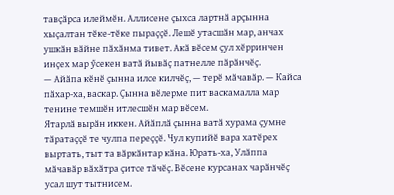тавҫӑрса илеймӗн. Аллисене ҫыхса лартнӑ арҫынна хыҫалтан тӗке-тӗке пыраҫҫӗ. Лешӗ утасшӑн мар, анчах ушкӑн вӑйне пӑхӑнма тивет. Акӑ вӗсем ҫул хӗрринчен инҫех мар ӳсекен ватӑ йывӑҫ патнелле пӑрӑнчӗҫ.
— Айӑпа кӗнӗ ҫынна илсе килчӗҫ, — терӗ мӑчавӑр. — Кайса пӑхар-ха, васкар. Ҫынна вӗлерме пит васкамалла мар тенине темшӗн итлесшӗн мар вӗсем.
Ятарлӑ вырӑн иккен. Айӑплӑ ҫынна ватӑ хурама ҫумне тӑратаҫҫӗ те чулпа переҫҫӗ. Чул купийӗ вара хатӗрех выртать, тыт та вӑркӑнтар кӑна. Юрать-ха, Улӑппа мӑчавӑр вӑхӑтра ҫитсе тӑчӗҫ. Вӗсене курсанах чарӑнчӗҫ усал шут тытнисем.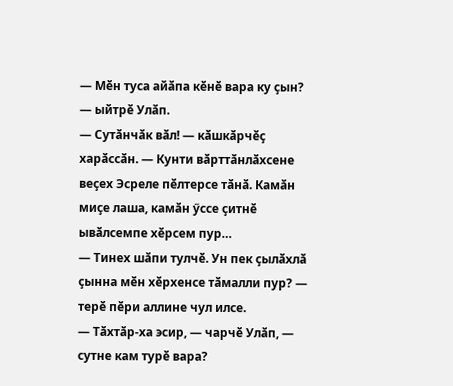— Мӗн туса айӑпа кӗнӗ вара ку ҫын? — ыйтрӗ Улӑп.
— Сутӑнчӑк вӑл! — кӑшкӑрчӗҫ харӑссӑн. — Кунти вӑрттӑнлӑхсене веҫех Эсреле пӗлтерсе тӑнӑ. Камӑн миҫе лаша, камӑн ӳссе ҫитнӗ ывӑлсемпе хӗрсем пур…
— Тинех шӑпи тулчӗ. Ун пек ҫылӑхлӑ ҫынна мӗн хӗрхенсе тӑмалли пур? — терӗ пӗри аллине чул илсе.
— Тӑхтӑр-ха эсир, — чарчӗ Улӑп, — сутне кам турӗ вара?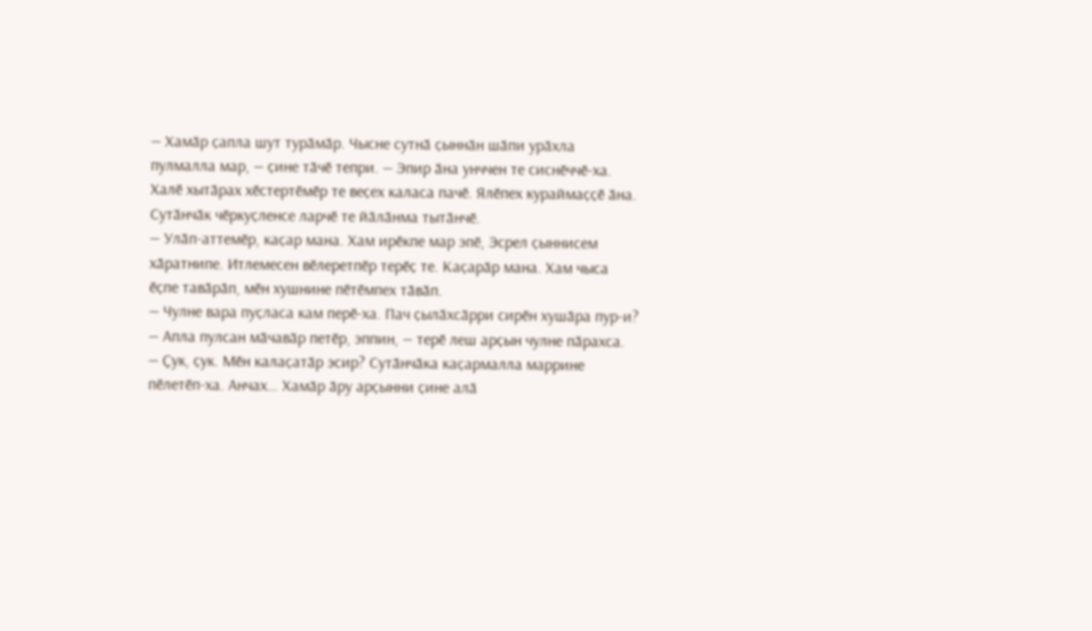— Хамӑр ҫапла шут турӑмӑр. Чысне сутнӑ ҫыннӑн шӑпи урӑхла пулмалла мар, — ҫине тӑчӗ тепри. — Эпир ӑна унччен те сиснӗччӗ-ха. Халӗ хытӑрах хӗстертӗмӗр те веҫех каласа пачӗ. Ялӗпех кураймаҫҫӗ ӑна.
Сутӑнчӑк чӗркуҫленсе ларчӗ те йӑлӑнма тытӑнчӗ.
— Улӑп-аттемӗр, каҫар мана. Хам ирӗкпе мар эпӗ, Эсрел ҫыннисем хӑратнипе. Итлемесен вӗлеретпӗр терӗҫ те. Каҫарӑр мана. Хам чыса ӗҫпе тавӑрӑп, мӗн хушнине пӗтӗмпех тӑвӑп.
— Чулне вара пуҫласа кам перӗ-ха. Пач ҫылӑхсӑрри сирӗн хушӑра пур-и?
— Апла пулсан мӑчавӑр петӗр, эппин, — терӗ леш арҫын чулне пӑрахса.
— Ҫук, ҫук. Мӗн калаҫатӑр эсир? Сутӑнчӑка каҫармалла маррине пӗлетӗп-ха. Анчах… Хамӑр ӑру арҫынни ҫине алӑ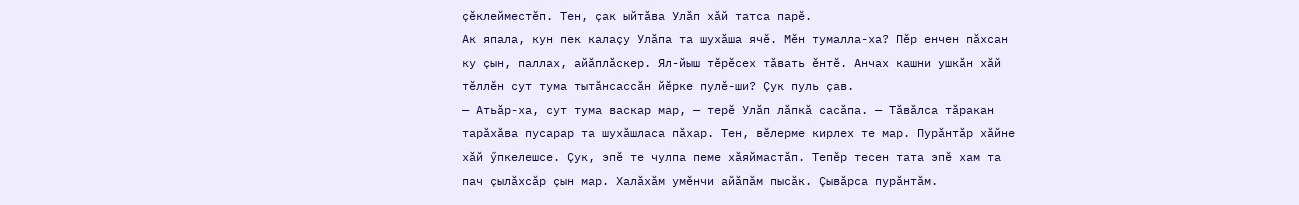ҫӗклейместӗп. Тен, ҫак ыйтӑва Улӑп хӑй татса парӗ.
Ак япала, кун пек калаҫу Улӑпа та шухӑша ячӗ. Мӗн тумалла-ха? Пӗр енчен пӑхсан ку ҫын, паллах, айӑплӑскер. Ял-йыш тӗрӗсех тӑвать ӗнтӗ. Анчах кашни ушкӑн хӑй тӗллӗн сут тума тытӑнсассӑн йӗрке пулӗ-ши? Ҫук пуль ҫав.
— Атьӑр-ха, сут тума васкар мар, — терӗ Улӑп лӑпкӑ сасӑпа. — Тӑвӑлса тӑракан тарӑхӑва пусарар та шухӑшласа пӑхар. Тен, вӗлерме кирлех те мар. Пурӑнтӑр хӑйне хӑй ӳпкелешсе. Ҫук, эпӗ те чулпа пеме хӑяймастӑп. Тепӗр тесен тата эпӗ хам та пач ҫылӑхсӑр ҫын мар. Халӑхӑм умӗнчи айӑпӑм пысӑк. Ҫывӑрса пурӑнтӑм.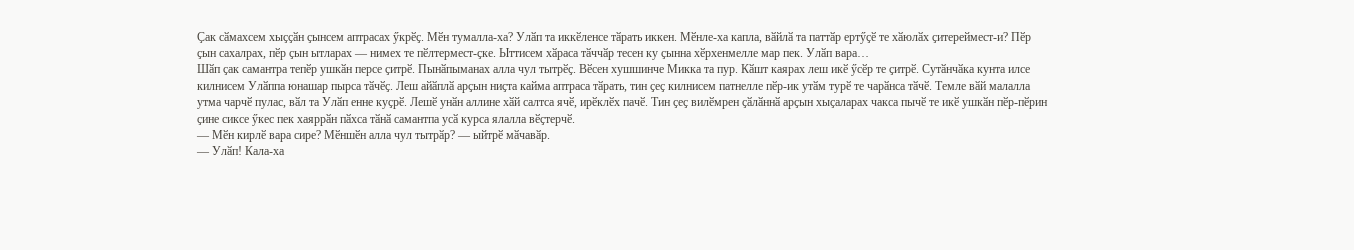Ҫак сӑмахсем хыҫҫӑн ҫынсем аптрасах ӳкрӗҫ. Мӗн тумалла-ха? Улӑп та иккӗленсе тӑрать иккен. Мӗнле-ха капла, вӑйлӑ та паттӑр ертӳҫӗ те хӑюлӑх ҫитереймест-и? Пӗр ҫын сахалрах, пӗр ҫын ытларах — нимех те пӗлтермест-ҫке. Ыттисем хӑраса тӑччӑр тесен ку ҫынна хӗрхенмелле мар пек. Улӑп вара…
Шӑп ҫак самантра тепӗр ушкӑн персе ҫитрӗ. Пынӑпыманах алла чул тытрӗҫ. Вӗсен хушшинче Микка та пур. Кӑшт каярах леш икӗ ӳсӗр те ҫитрӗ. Сутӑнчӑка кунта илсе килнисем Улӑппа юнашар пырса тӑчӗҫ. Леш айӑплӑ арҫын ниҫта кайма аптраса тӑрать, тин ҫеҫ килнисем патнелле пӗр-ик утӑм турӗ те чарӑнса тӑчӗ. Темле вӑй малалла утма чарчӗ пулас, вӑл та Улӑп енне куҫрӗ. Лешӗ унӑн аллине хӑй салтса ячӗ, ирӗклӗх пачӗ. Тин ҫеҫ вилӗмрен ҫӑлӑннӑ арҫын хыҫаларах чакса пычӗ те икӗ ушкӑн пӗр-пӗрин ҫине сиксе ӳкес пек хаяррӑн пӑхса тӑнӑ самантпа усӑ курса ялалла вӗҫтерчӗ.
— Мӗн кирлӗ вара сире? Мӗншӗн алла чул тытрӑр? — ыйтрӗ мӑчавӑр.
— Улӑп! Кала-ха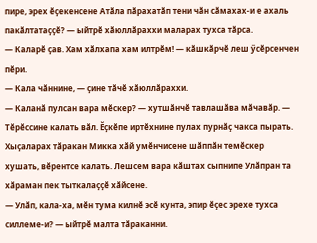пире, эрех ӗҫекенсене Атӑла пӑрахатӑп тени чӑн сӑмахах-и е ахаль пакӑлтатаҫҫӗ? — ыйтрӗ хӑюллӑраххи маларах тухса тӑрса.
— Каларӗ ҫав. Хам хӑлхапа хам илтрӗм! — кӑшкӑрчӗ леш ӳсӗрсенчен пӗри.
— Кала чӑннине, — ҫине тӑчӗ хӑюллӑраххи.
— Каланӑ пулсан вара мӗскер? — хутшӑнчӗ тавлашӑва мӑчавӑр. — Тӗрӗссине калать вӑл. Ӗҫкӗпе иртӗхнине пулах пурнӑҫ чакса пырать.
Хыҫаларах тӑракан Микка хӑй умӗнчисене шӑппӑн темӗскер хушать, вӗрентсе калать. Лешсем вара кӑштах сыпнипе Улӑпран та хӑраман пек тыткалаҫҫӗ хӑйсене.
— Улӑп, кала-ха, мӗн тума килнӗ эсӗ кунта, эпир ӗҫес эрехе тухса силлеме-и? — ыйтрӗ малта тӑраканни.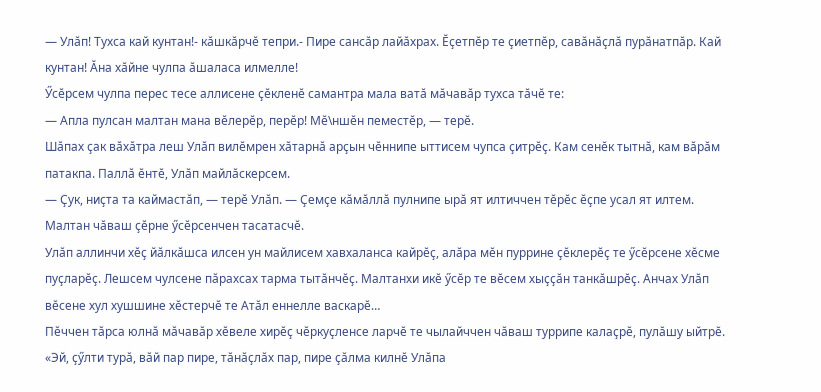— Улӑп! Тухса кай кунтан!- кӑшкӑрчӗ тепри.- Пире сансӑр лайӑхрах. Ӗҫетпӗр те ҫиетпӗр, савӑнӑҫлӑ пурӑнатпӑр. Кай кунтан! Ӑна хӑйне чулпа ӑшаласа илмелле!
Ӳсӗрсем чулпа перес тесе аллисене ҫӗкленӗ самантра мала ватӑ мӑчавӑр тухса тӑчӗ те:
— Апла пулсан малтан мана вӗлерӗр, перӗр! Мӗ\ншӗн пеместӗр, — терӗ.
Шӑпах ҫак вӑхӑтра леш Улӑп вилӗмрен хӑтарнӑ арҫын чӗннипе ыттисем чупса ҫитрӗҫ. Кам сенӗк тытнӑ, кам вӑрӑм патакпа. Паллӑ ӗнтӗ, Улӑп майлӑскерсем.
— Ҫук, ниҫта та каймастӑп, — терӗ Улӑп. — Ҫемҫе кӑмӑллӑ пулнипе ырӑ ят илтиччен тӗрӗс ӗҫпе усал ят илтем. Малтан чӑваш ҫӗрне ӳсӗрсенчен тасатасчӗ.
Улӑп аллинчи хӗҫ йӑлкӑшса илсен ун майлисем хавхаланса кайрӗҫ, алӑра мӗн пуррине ҫӗклерӗҫ те ӳсӗрсене хӗсме пуҫларӗҫ. Лешсем чулсене пӑрахсах тарма тытӑнчӗҫ. Малтанхи икӗ ӳсӗр те вӗсем хыҫҫӑн танкӑшрӗҫ. Анчах Улӑп вӗсене хул хушшине хӗстерчӗ те Атӑл еннелле васкарӗ…
Пӗччен тӑрса юлнӑ мӑчавӑр хӗвеле хирӗҫ чӗркуҫленсе ларчӗ те чылайччен чӑваш туррипе калаҫрӗ, пулӑшу ыйтрӗ. «Эй, ҫӳлти турӑ, вӑй пар пире, тӑнӑҫлӑх пар, пире ҫӑлма килнӗ Улӑпа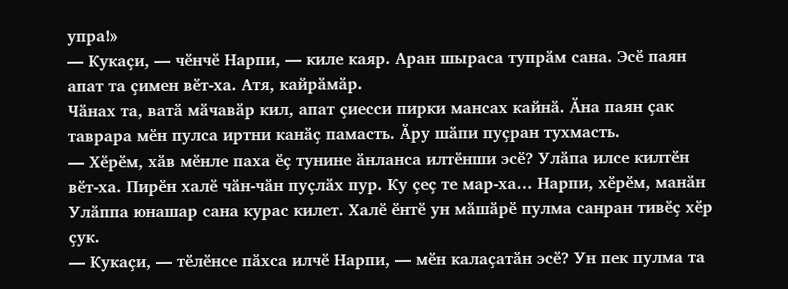упра!»
— Кукаҫи, — чӗнчӗ Нарпи, — киле каяр. Аран шыраса тупрӑм сана. Эсӗ паян апат та ҫимен вӗт-ха. Атя, кайрӑмӑр.
Чӑнах та, ватӑ мӑчавӑр кил, апат ҫиесси пирки мансах кайнӑ. Ӑна паян ҫак таврара мӗн пулса иртни канӑҫ памасть. Ӑру шӑпи пуҫран тухмасть.
— Хӗрӗм, хӑв мӗнле паха ӗҫ тунине ӑнланса илтӗнши эсӗ? Улӑпа илсе килтӗн вӗт-ха. Пирӗн халӗ чӑн-чӑн пуҫлӑх пур. Ку ҫеҫ те мар-ха… Нарпи, хӗрӗм, манӑн Улӑппа юнашар сана курас килет. Халӗ ӗнтӗ ун мӑшӑрӗ пулма санран тивӗҫ хӗр ҫук.
— Кукаҫи, — тӗлӗнсе пӑхса илчӗ Нарпи, — мӗн калаҫатӑн эсӗ? Ун пек пулма та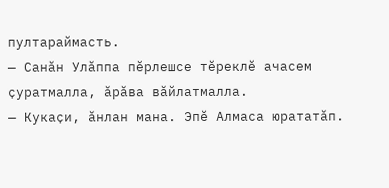пултараймасть.
— Санӑн Улӑппа пӗрлешсе тӗреклӗ ачасем ҫуратмалла, ӑрӑва вӑйлатмалла.
— Кукаҫи, ӑнлан мана. Эпӗ Алмаса юрататӑп.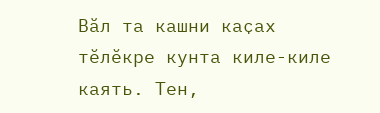Вӑл та кашни каҫах тӗлӗкре кунта киле-киле каять. Тен,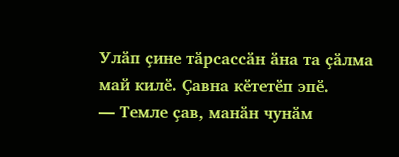Улӑп ҫине тӑрсассӑн ӑна та ҫӑлма май килӗ. Ҫавна кӗтетӗп эпӗ.
— Темле ҫав, манӑн чунӑм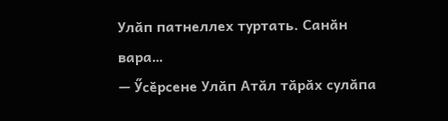Улӑп патнеллех туртать. Санӑн вара…
— Ӳсӗрсене Улӑп Атӑл тӑрӑх сулӑпа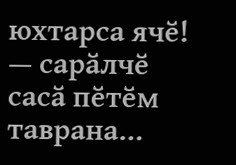юхтарса ячӗ! — сарӑлчӗ сасӑ пӗтӗм таврана…